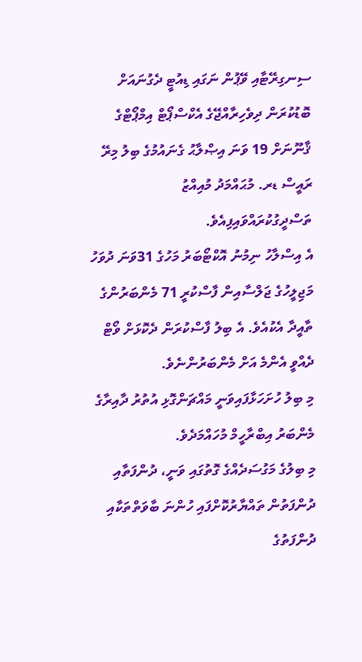ސިނގިރޭޓާއި ވޭޕުން ނަގައި ޑިއުޓީ ދެގުނައަށް ބޮޑުކުރަން ދިވެހިރާއްޖޭގެ އެކްސްޕޯޓް އިމްޕޯޓްގެ ޤާނޫނަށް 19 ވަނަ އިޞްލާޙު ގެނައުމުގެ ބިލު މިރޭ ރައީސް ޑރ. މުޙައްމަދު މުއިއްޒު ތަސްދީގުކުރައްވައިފިއެވެ.
އެ އިސްލާހު ނިމުނު އޮކްޓޯބަރު މަހުގެ 31ވަނަ ދުވަހު މަޖިލީހުގެ ޖަލްސާއިން ފާސްކުރީ 71 މެންބަރުންގެ ތާއީދާ އެކުއެވެ. އެ ބިލު ފާސްކުރަން ދެކޮޅަށް ވޯޓް ދެއްވީ އެންމެ އަށް މެންބަރުންނެވެ.
މި ބިލު ހުށަހަޅާފައިވަނީ މައްޗަންގޮޅި އުތުރު ދާއިރާގެ މެންބަރު އިބްރާހީމް މުހައްމަދެވެ.
މި ބިލުގެ މަގުސަދެއްގެ ގޮތުގައި ވަނީ، ދުންފަތާއި ދުންފަތުން ތައްޔާރުކޮށްފައި ހުންނަ ބާވަތްތަކާއި ދުންފަތުގެ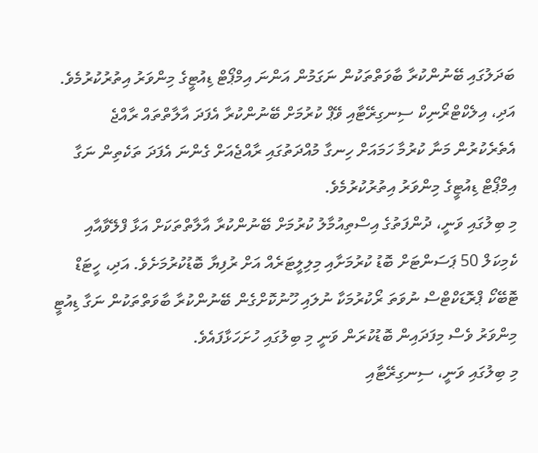ބަދަލުގައި ބޭނުންކުރާ ބާވަތްތަކުން ނަގަމުން އަންނަ އިމްޕޯޓް ޑިއުޓީގެ މިންވަރު އިތުރުކުރުމެވެ. އަދި، އިލެކްޓްރޯނިކް ސިނގިރޭޓާއި ވޭޕް ކުރުމަށް ބޭނުންކުރާ އެފަދަ އާލާތްތައް ރާއްޖެ އެތެރެކުރުން މަނާ ކުރުމާ ހަމައަށް ހިނގާ މުއްދަތުގައި ރާއްޖެއަށް ގެންނަ އެފަދަ ތަކެތިން ނަގާ އިމްޕޯޓް ޑިއުޓީގެ މިންވަރު އިތުރުކުރުމެވެ.
މި ބިލުގައި ވަނީ، ދުންފަތުގެ އިސްތިއުމާލު ކުރުމަށް ބޭނުންކުރާ އާލާތްތަކަށް އަޅާ ފްލޭވާއާއި ކެމިކަލް 50 ޕަސަންޓަށް ބޮޑު ކުރުމަށާއި މިލިލީޓަރެއް އަށް ރުފިޔާ ބޮޑުކުރުމަށެވެ. އަދި، ހީޓަޑް ޓޮބޭކޯ ޕްރޮޑަކްޓްސް ނުވަތަ ރޯކުރުމަކާ ނުލައި ހޫނުކޮށްގެން ބޭނުންކުރާ ބާވަތްތަކުން ނަގާ ޑިއުޓީ މިންވަރު ވެސް މިފަދައިން ބޮޑުކުރަން ވަނީ މި ބިލުގައި ހުށަހަޅާފައެވެ.
މި ބިލުގައި ވަނީ، ސިނގިރޭޓާއި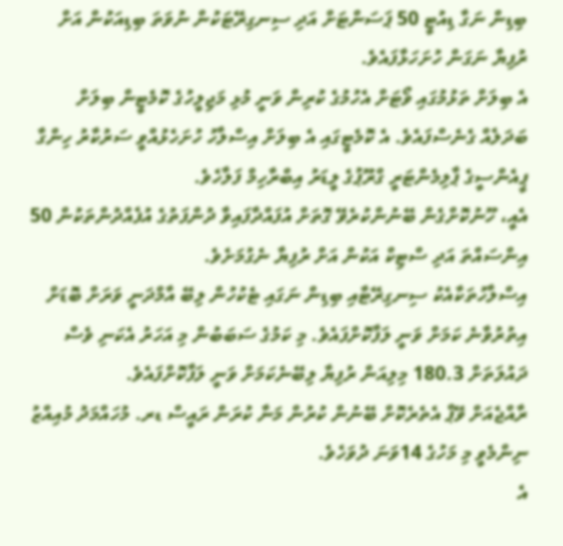ބިޑިން ނަގާ ޑިއުޓީ 50 ޕަސަންޓަށް އަދި ސިނގިރޭޓަކުން ނުވަތަ ބިޑިއަކުން އަށް ރުފިޔާ ނަގަން ހުށަހަޅާފައެވެ.
އެ ބިލަށް ތަޅުމުގައި ވޯޓަށް އެހުމުގެ ކުރިން ވަނީ މުޅި މަޖިލީހުގެ ކޮމެޓީން ބިލަށް ބަދަލެއް ގެނެސްފައެވެ. އެ ކޮމެޓީގައި އެ ބިލަށް އިސްލާހު ހުށަހެޅުއްވީ ސަރުކާރު ހިންގާ ޕީއެންސީގެ ޕާލިމެންޓަރީ ގްރޫޕުގެ ލީޑަރު އިބްރާހިމް ފަލާހެވެ.
އެއީ، ހޫނުކޮށްގެން ބޭނުންކުރެވޭ ގޮތަށް އުފައްދާފައިވާ ދުންފަތުގެ އުފެއްދުންތަކުން 50 އިންސައްތަ އަދި ސްޓިކް އަކުން އަށް ރުފިޔާ ނެގުމަށެވެ.
އިސްލާހުތަކާއެކު ސިނގިރޭޓާއި ބިޑިން ނަގައި ޓެކުހުން ލިބޭ އާމްދަނީ ވަރަށް ބޮޑަށް އިތުރުވާނެ ކަމަށް ވަނީ ލަފާކޮށްފައެވެ. މި ކަމުގެ ސަބަބުން މި އަހަރު އެކަނި ވެސް ދައުލަތަށް 180.3 މިލިއަން ރުފިޔާ ލިބޭނެކަމަށް ވަނީ ލަފާކޮށްފައެވެ.
ރާއްޖެއަށް ވޭޕް އެތެރެކޮށް ބޭނުން ކުރުން މަނާ ކުރަން ރައީސް ޑރ. މުހައްމަދު މުއިއްޒު ނިންމެވީ މި މަހުގެ 14ވަނަ ދުވަހެވެ.
އެ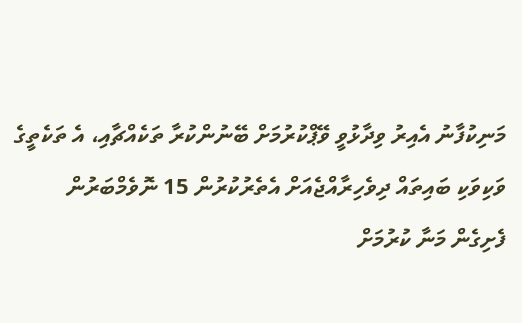މަނިކުފާނު އެއިރު ވިދާޅުވީ ވޭޕްކުރުމަށް ބޭނުންކުރާ ތަކެއްޗާއި، އެ ތަކެތީގެ ވަކިވަކި ބައިތައް ދިވެހިރާއްޖެއަށް އެތެރުކުރުން 15 ނޮވެމްބަރުން ފެށިގެން މަނާ ކުރުމަށް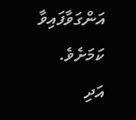އަންގަވާފައިވާ ކަމަށެވެ.
އަދި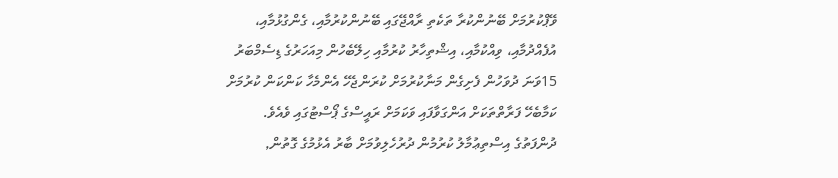ވޭޕްކުރުމަށް ބޭނުންކުރާ ތަކެތި ރާއްޖޭގައި ބޭނުންކުރުމާއި، ގެންގުޅުމާއި، އުފެއްދުމާއި، ވިއްކުމާއި، އިޝްތިހާރު ކުރުމާއި ހިލޭބެހުން މިއަހަރުގެ ޑިސެމްބަރު 15ވަނަ ދުވަހުން ފެށިގެން މަނާކުރުމަށް ކުރަންޖެހޭ އެންމެހާ ކަންކަން ކުރުމަށް ކަމާބެހޭ ފަރާތްތަކަށް އަންގަވާފައި ވަކަމަށް ރައީސްގެ ޕޯސްޓުގައި ވެއެވެ.
ދުންފަތުގެ އިސްތިޢުމާލު ކުރުމުން ދުރުހެލިވުމަށް ބާރު އެޅުމުގެ ގޮތުން,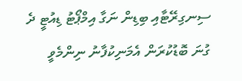ސިނގިރޭޓާއި ބިޑިން ނަގާ އިމްޕޯޓު ޑިއުޓީ ދެ ގުނަ ބޮޑުކުރަން އެމަނިކުފާނު ނިންމެވީ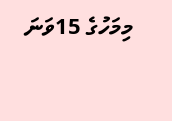މިމަހުގެ 15ވަނަ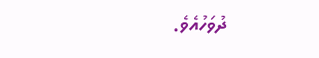ދުވަހުއެވެ.